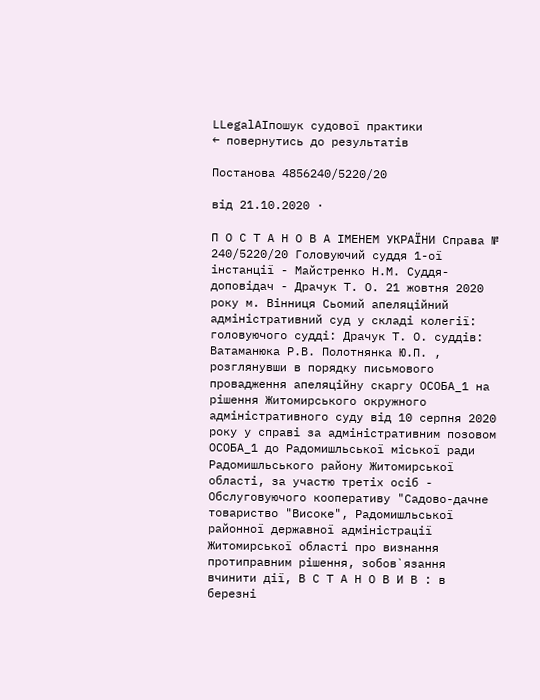LLegalAIпошук судової практики
← повернутись до результатів

Постанова 4856240/5220/20

від 21.10.2020 ·

П О С Т А Н О В А ІМЕНЕМ УКРАЇНИ Справа № 240/5220/20 Головуючий суддя 1-ої інстанції - Майстренко Н.М. Суддя-доповідач - Драчук Т. О. 21 жовтня 2020 року м. Вінниця Сьомий апеляційний адміністративний суд у складі колегії: головуючого судді: Драчук Т. О. суддів: Ватаманюка Р.В. Полотнянка Ю.П. , розглянувши в порядку письмового провадження апеляційну скаргу ОСОБА_1 на рішення Житомирського окружного адміністративного суду від 10 серпня 2020 року у справі за адміністративним позовом ОСОБА_1 до Радомишльської міської ради Радомишльського району Житомирської області, за участю третіх осіб - Обслуговуючого кооперативу "Садово-дачне товариство "Високе", Радомишльської районної державної адміністрації Житомирської області про визнання протиправним рішення, зобов`язання вчинити дії, В С Т А Н О В И В : в березні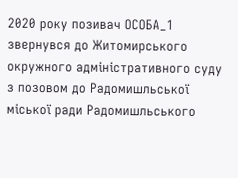2020 року позивач ОСОБА_1 звернувся до Житомирського окружного адміністративного суду з позовом до Радомишльської міської ради Радомишльського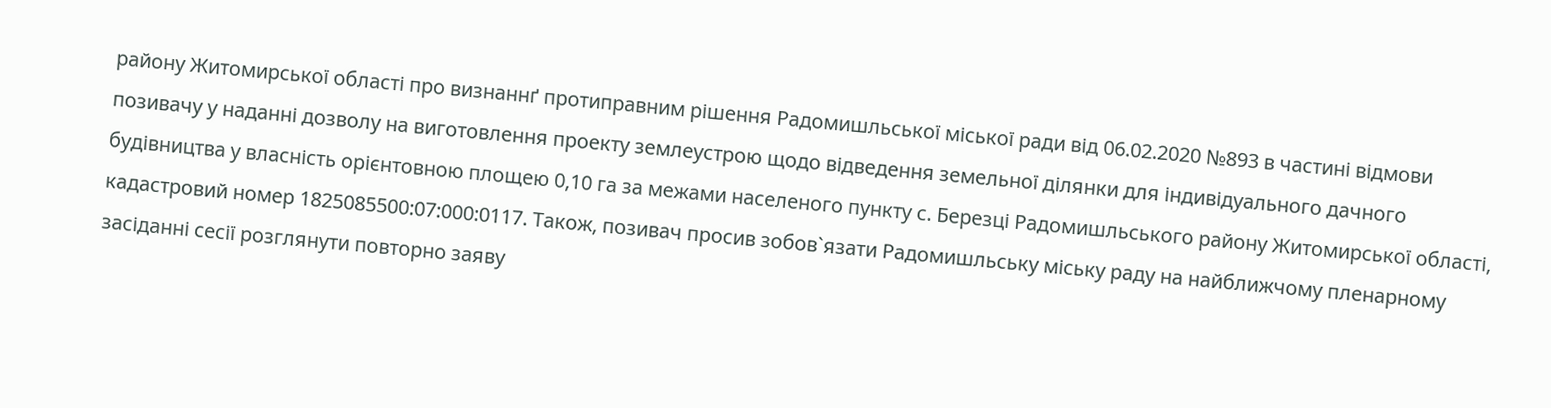району Житомирської області про визнаннґ протиправним рішення Радомишльської міської ради від 06.02.2020 №893 в частині відмови позивачу у наданні дозволу на виготовлення проекту землеустрою щодо відведення земельної ділянки для індивідуального дачного будівництва у власність орієнтовною площею 0,10 га за межами населеного пункту с. Березці Радомишльського району Житомирської області, кадастровий номер 1825085500:07:000:0117. Також, позивач просив зобов`язати Радомишльську міську раду на найближчому пленарному засіданні сесії розглянути повторно заяву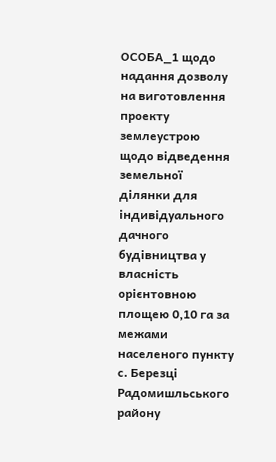ОСОБА_1 щодо надання дозволу на виготовлення проекту землеустрою щодо відведення земельної ділянки для індивідуального дачного будівництва у власність орієнтовною площею 0,10 га за межами населеного пункту с. Березці Радомишльського району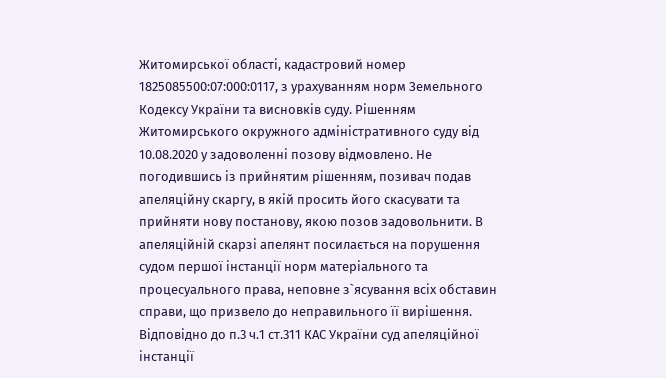Житомирської області, кадастровий номер 1825085500:07:000:0117, з урахуванням норм Земельного Кодексу України та висновків суду. Рішенням Житомирського окружного адміністративного суду від 10.08.2020 у задоволенні позову відмовлено. Не погодившись із прийнятим рішенням, позивач подав апеляційну скаргу, в якій просить його скасувати та прийняти нову постанову, якою позов задовольнити. В апеляційній скарзі апелянт посилається на порушення судом першої інстанції норм матеріального та процесуального права, неповне з`ясування всіх обставин справи, що призвело до неправильного її вирішення. Відповідно до п.3 ч.1 ст.311 КАС України суд апеляційної інстанції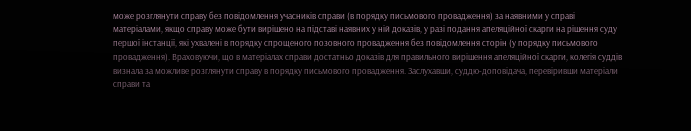може розглянути справу без повідомлення учасників справи (в порядку письмового провадження) за наявними у справі матеріалами, якщо справу може бути вирішено на підставі наявних у ній доказів, у разі подання апеляційної скарги на рішення суду першої інстанції, які ухвалені в порядку спрощеного позовного провадження без повідомлення сторін (у порядку письмового провадження). Враховуючи, що в матеріалах справи достатньо доказів для правильного вирішення апеляційної скарги, колегія суддів визнала за можливе розглянути справу в порядку письмового провадження. Заслухавши, суддю-доповідача, перевіривши матеріали справи та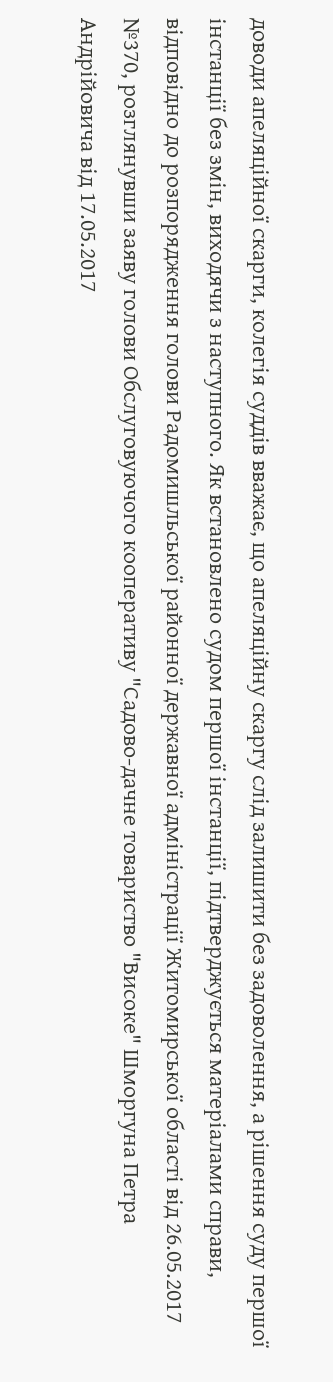доводи апеляційної скарги, колегія суддів вважає, що апеляційну скаргу слід залишити без задоволення, а рішення суду першої інстанції без змін, виходячи з наступного. Як встановлено судом першої інстанції, підтверджується матеріалами справи, відповідно до розпорядження голови Радомишльської районної державної адміністрації Житомирської області від 26.05.2017 №370, розглянувши заяву голови Обслуговуючого кооперативу "Садово-дачне товариство "Високе" Шморгуна Петра Андрійовича від 17.05.2017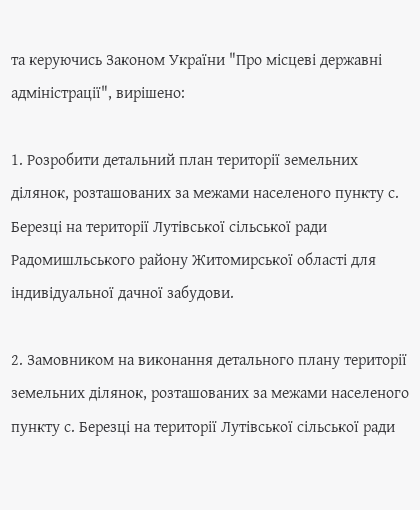та керуючись Законом України "Про місцеві державні адміністрації", вирішено:

1. Розробити детальний план території земельних ділянок, розташованих за межами населеного пункту с. Березці на території Лутівської сільської ради Радомишльського району Житомирської області для індивідуальної дачної забудови.

2. Замовником на виконання детального плану території земельних ділянок, розташованих за межами населеного пункту с. Березці на території Лутівської сільської ради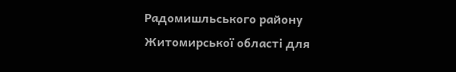Радомишльського району Житомирської області для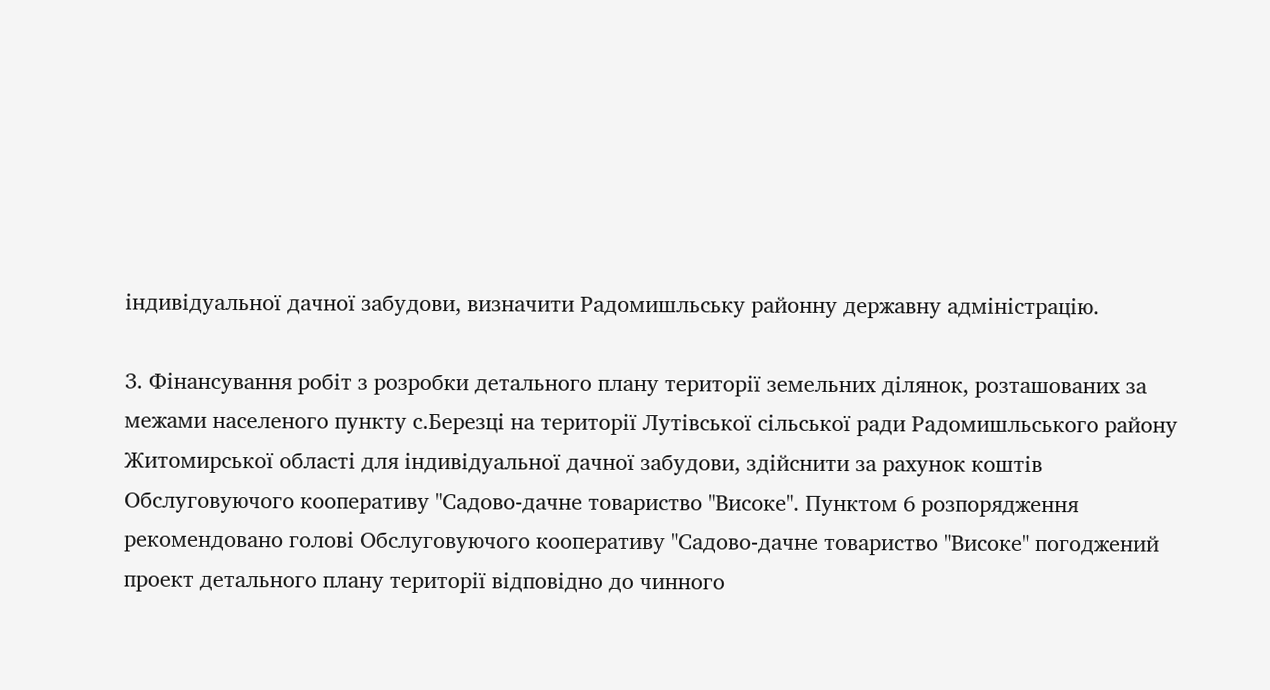індивідуальної дачної забудови, визначити Радомишльську районну державну адміністрацію.

3. Фінансування робіт з розробки детального плану території земельних ділянок, розташованих за межами населеного пункту с.Березці на території Лутівської сільської ради Радомишльського району Житомирської області для індивідуальної дачної забудови, здійснити за рахунок коштів Обслуговуючого кооперативу "Садово-дачне товариство "Високе". Пунктом 6 розпорядження рекомендовано голові Обслуговуючого кооперативу "Садово-дачне товариство "Високе" погоджений проект детального плану території відповідно до чинного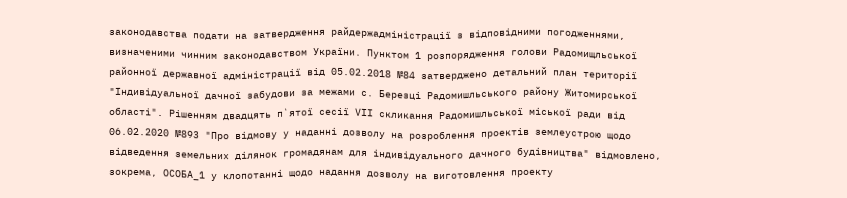законодавства подати на затвердження райдержадміністрації з відповідними погодженнями, визначеними чинним законодавством України. Пунктом 1 розпорядження голови Радомищльської районної державної адміністрації від 05.02.2018 №84 затверджено детальний план території "Індивідуальної дачної забудови за межами с. Березці Радомишльського району Житомирської області". Рішенням двадцять п`ятої сесії VIІ скликання Радомишльської міської ради від 06.02.2020 №893 "Про відмову у наданні дозволу на розроблення проектів землеустрою щодо відведення земельних ділянок громадянам для індивідуального дачного будівництва" відмовлено, зокрема, ОСОБА_1 у клопотанні щодо надання дозволу на виготовлення проекту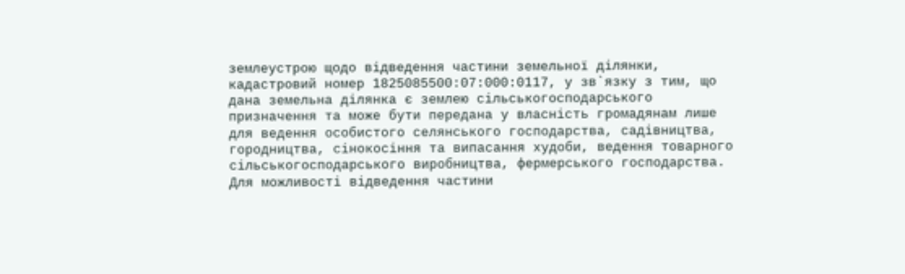землеустрою щодо відведення частини земельної ділянки, кадастровий номер 1825085500:07:000:0117, у зв`язку з тим, що дана земельна ділянка є землею сільськогосподарського призначення та може бути передана у власність громадянам лише для ведення особистого селянського господарства, садівництва, городництва, сінокосіння та випасання худоби, ведення товарного сільськогосподарського виробництва, фермерського господарства. Для можливості відведення частини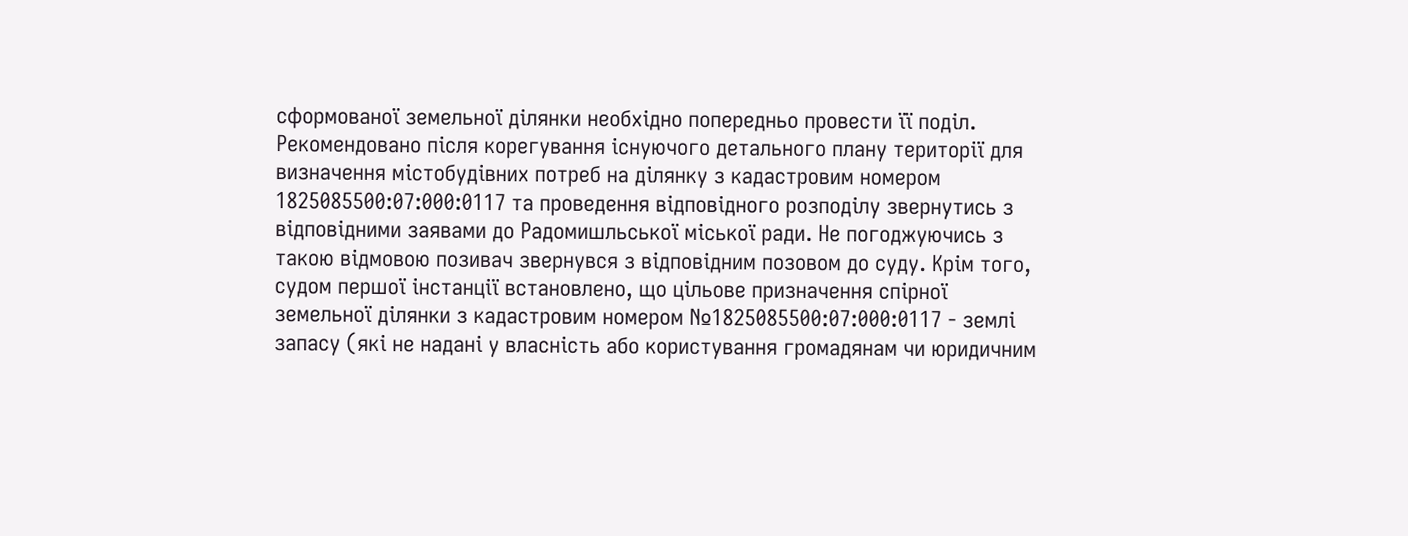сформованої земельної ділянки необхідно попередньо провести її поділ. Рекомендовано після корегування існуючого детального плану території для визначення містобудівних потреб на ділянку з кадастровим номером 1825085500:07:000:0117 та проведення відповідного розподілу звернутись з відповідними заявами до Радомишльської міської ради. Не погоджуючись з такою відмовою позивач звернувся з відповідним позовом до суду. Крім того, судом першої інстанції встановлено, що цільове призначення спірної земельної ділянки з кадастровим номером №1825085500:07:000:0117 - землі запасу (які не надані у власність або користування громадянам чи юридичним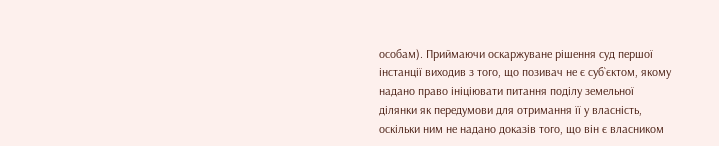особам). Приймаючи оскаржуване рішення суд першої інстанції виходив з того, що позивач не є суб`єктом, якому надано право ініціювати питання поділу земельної ділянки як передумови для отримання її у власність, оскільки ним не надано доказів того, що він є власником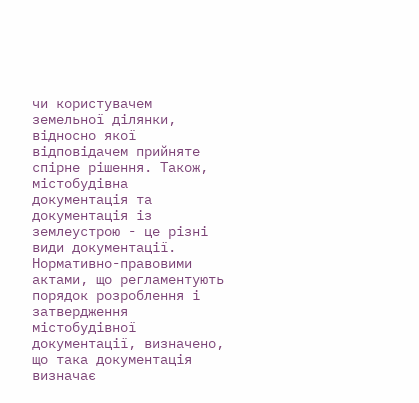чи користувачем земельної ділянки, відносно якої відповідачем прийняте спірне рішення. Також, містобудівна документація та документація із землеустрою - це різні види документації. Нормативно-правовими актами, що регламентують порядок розроблення і затвердження містобудівної документації, визначено, що така документація визначає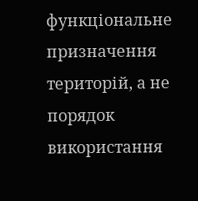функціональне призначення територій, а не порядок використання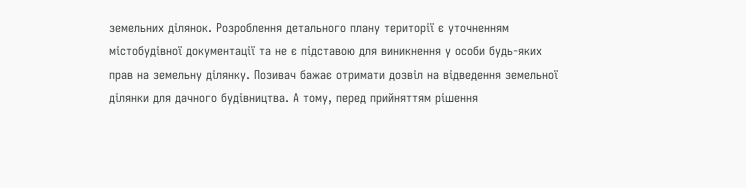земельних ділянок. Розроблення детального плану території є уточненням містобудівної документації та не є підставою для виникнення у особи будь-яких прав на земельну ділянку. Позивач бажає отримати дозвіл на відведення земельної ділянки для дачного будівництва. А тому, перед прийняттям рішення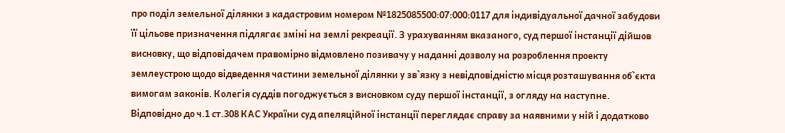про поділ земельної ділянки з кадастровим номером №1825085500:07:000:0117 для індивідуальної дачної забудови її цільове призначення підлягає зміні на землі рекреації. З урахуванням вказаного, суд першої інстанції дійшов висновку, що відповідачем правомірно відмовлено позивачу у наданні дозволу на розроблення проекту землеустрою щодо відведення частини земельної ділянки у зв`язку з невідповідністю місця розташування об`єкта вимогам законів. Колегія суддів погоджується з висновком суду першої інстанції, з огляду на наступне. Відповідно до ч.1 ст.308 КАС України суд апеляційної інстанції переглядає справу за наявними у ній і додатково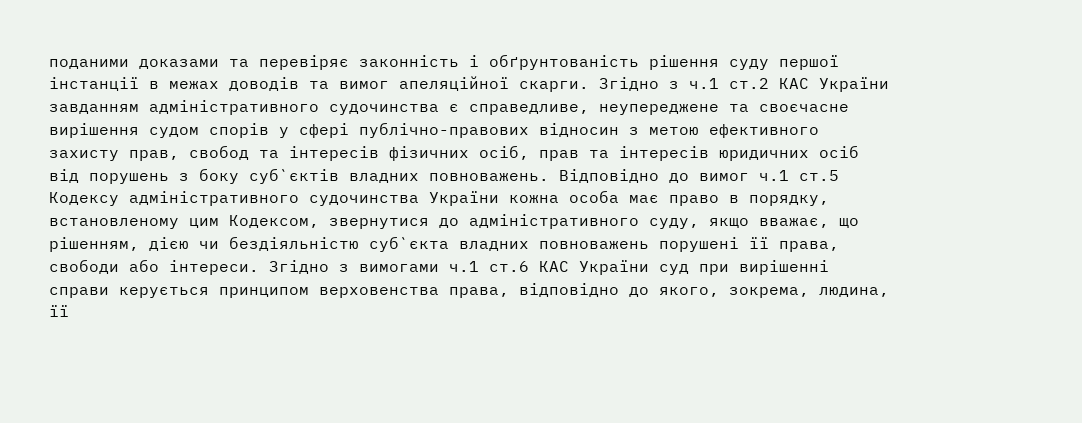поданими доказами та перевіряє законність і обґрунтованість рішення суду першої інстанції в межах доводів та вимог апеляційної скарги. Згідно з ч.1 ст.2 КАС України завданням адміністративного судочинства є справедливе, неупереджене та своєчасне вирішення судом спорів у сфері публічно-правових відносин з метою ефективного захисту прав, свобод та інтересів фізичних осіб, прав та інтересів юридичних осіб від порушень з боку суб`єктів владних повноважень. Відповідно до вимог ч.1 ст.5 Кодексу адміністративного судочинства України кожна особа має право в порядку, встановленому цим Кодексом, звернутися до адміністративного суду, якщо вважає, що рішенням, дією чи бездіяльністю суб`єкта владних повноважень порушені її права, свободи або інтереси. Згідно з вимогами ч.1 ст.6 КАС України суд при вирішенні справи керується принципом верховенства права, відповідно до якого, зокрема, людина, її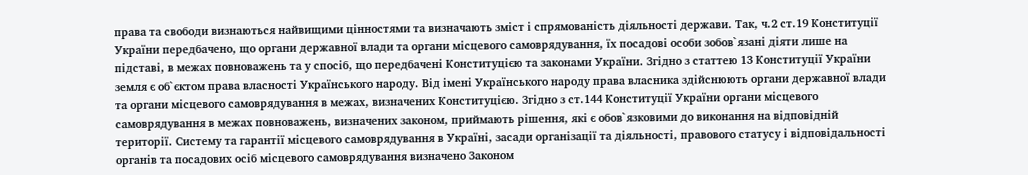права та свободи визнаються найвищими цінностями та визначають зміст і спрямованість діяльності держави. Так, ч.2 ст.19 Конституції України передбачено, що органи державної влади та органи місцевого самоврядування, їх посадові особи зобов`язані діяти лише на підставі, в межах повноважень та у спосіб, що передбачені Конституцією та законами України. Згідно з статтею 13 Конституції України земля є об`єктом права власності Українського народу. Від імені Українського народу права власника здійснюють органи державної влади та органи місцевого самоврядування в межах, визначених Конституцією. Згідно з ст.144 Конституції України органи місцевого самоврядування в межах повноважень, визначених законом, приймають рішення, які є обов`язковими до виконання на відповідній території. Систему та гарантії місцевого самоврядування в Україні, засади організації та діяльності, правового статусу і відповідальності органів та посадових осіб місцевого самоврядування визначено Законом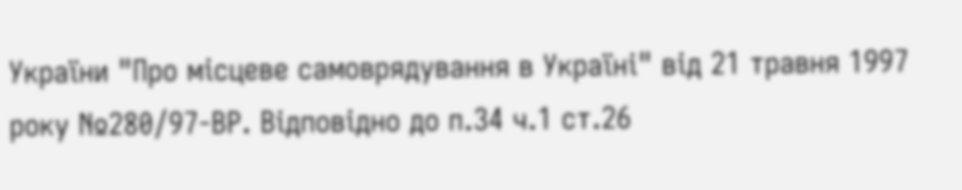України "Про місцеве самоврядування в Україні" від 21 травня 1997 року №280/97-ВР. Відповідно до п.34 ч.1 ст.26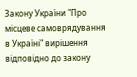Закону України "Про місцеве самоврядування в Україні" вирішення відповідно до закону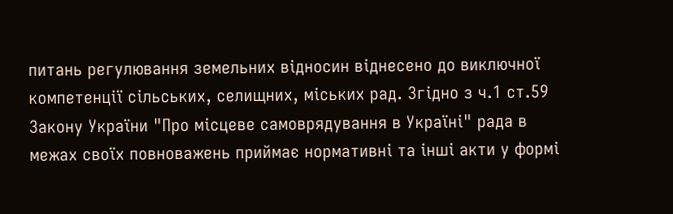питань регулювання земельних відносин віднесено до виключної компетенції сільських, селищних, міських рад. Згідно з ч.1 ст.59 Закону України "Про місцеве самоврядування в Україні" рада в межах своїх повноважень приймає нормативні та інші акти у формі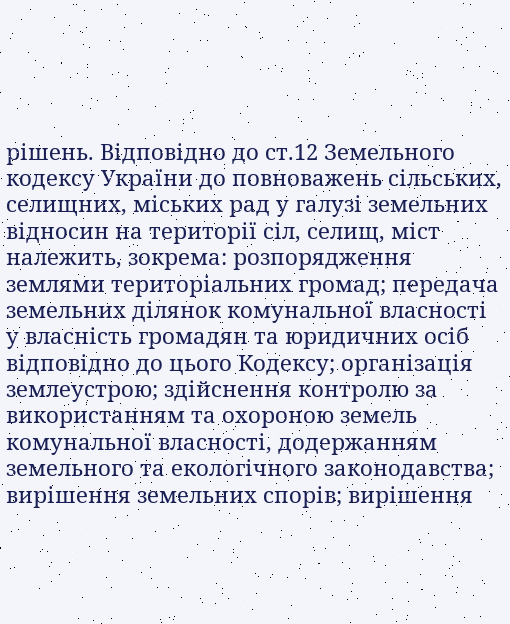рішень. Відповідно до ст.12 Земельного кодексу України до повноважень сільських, селищних, міських рад у галузі земельних відносин на території сіл, селищ, міст належить, зокрема: розпорядження землями територіальних громад; передача земельних ділянок комунальної власності у власність громадян та юридичних осіб відповідно до цього Кодексу; організація землеустрою; здійснення контролю за використанням та охороною земель комунальної власності, додержанням земельного та екологічного законодавства; вирішення земельних спорів; вирішення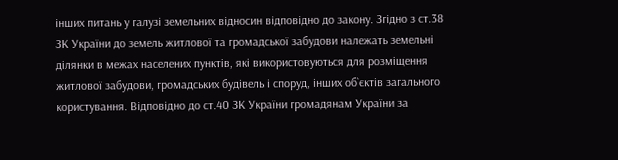інших питань у галузі земельних відносин відповідно до закону. Згідно з ст.38 ЗК України до земель житлової та громадської забудови належать земельні ділянки в межах населених пунктів, які використовуються для розміщення житлової забудови, громадських будівель і споруд, інших об`єктів загального користування. Відповідно до ст.40 ЗК України громадянам України за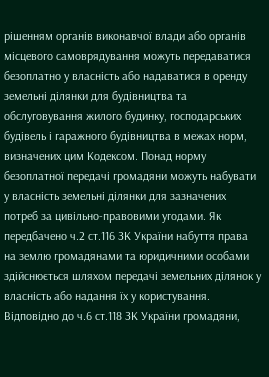рішенням органів виконавчої влади або органів місцевого самоврядування можуть передаватися безоплатно у власність або надаватися в оренду земельні ділянки для будівництва та обслуговування жилого будинку, господарських будівель і гаражного будівництва в межах норм, визначених цим Кодексом. Понад норму безоплатної передачі громадяни можуть набувати у власність земельні ділянки для зазначених потреб за цивільно-правовими угодами. Як передбачено ч.2 ст.116 ЗК України набуття права на землю громадянами та юридичними особами здійснюється шляхом передачі земельних ділянок у власність або надання їх у користування. Відповідно до ч.6 ст.118 ЗК України громадяни,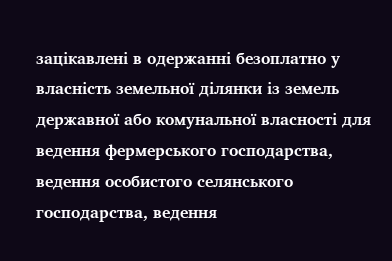зацікавлені в одержанні безоплатно у власність земельної ділянки із земель державної або комунальної власності для ведення фермерського господарства, ведення особистого селянського господарства, ведення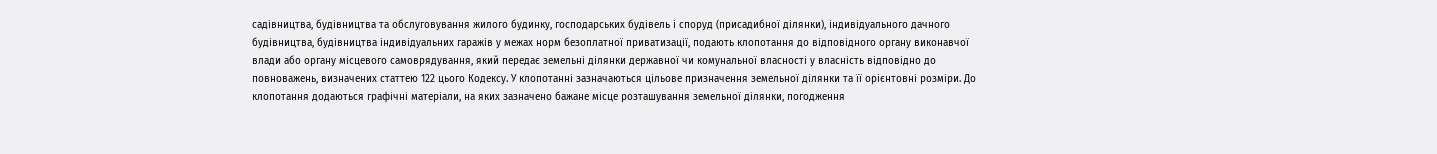садівництва, будівництва та обслуговування жилого будинку, господарських будівель і споруд (присадибної ділянки), індивідуального дачного будівництва, будівництва індивідуальних гаражів у межах норм безоплатної приватизації, подають клопотання до відповідного органу виконавчої влади або органу місцевого самоврядування, який передає земельні ділянки державної чи комунальної власності у власність відповідно до повноважень, визначених статтею 122 цього Кодексу. У клопотанні зазначаються цільове призначення земельної ділянки та її орієнтовні розміри. До клопотання додаються графічні матеріали, на яких зазначено бажане місце розташування земельної ділянки, погодження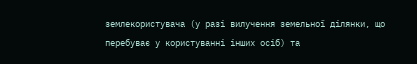землекористувача (у разі вилучення земельної ділянки, що перебуває у користуванні інших осіб) та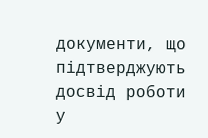документи, що підтверджують досвід роботи у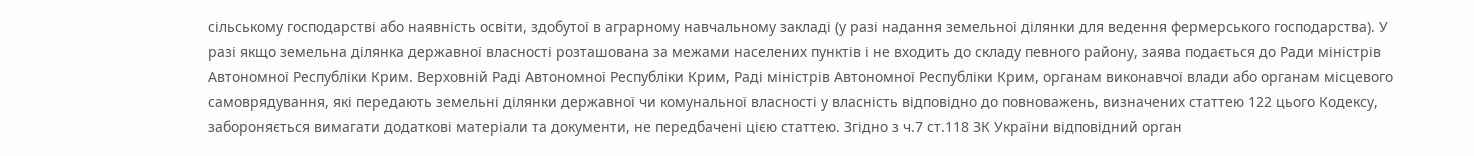сільському господарстві або наявність освіти, здобутої в аграрному навчальному закладі (у разі надання земельної ділянки для ведення фермерського господарства). У разі якщо земельна ділянка державної власності розташована за межами населених пунктів і не входить до складу певного району, заява подається до Ради міністрів Автономної Республіки Крим. Верховній Раді Автономної Республіки Крим, Раді міністрів Автономної Республіки Крим, органам виконавчої влади або органам місцевого самоврядування, які передають земельні ділянки державної чи комунальної власності у власність відповідно до повноважень, визначених статтею 122 цього Кодексу, забороняється вимагати додаткові матеріали та документи, не передбачені цією статтею. Згідно з ч.7 ст.118 ЗК України відповідний орган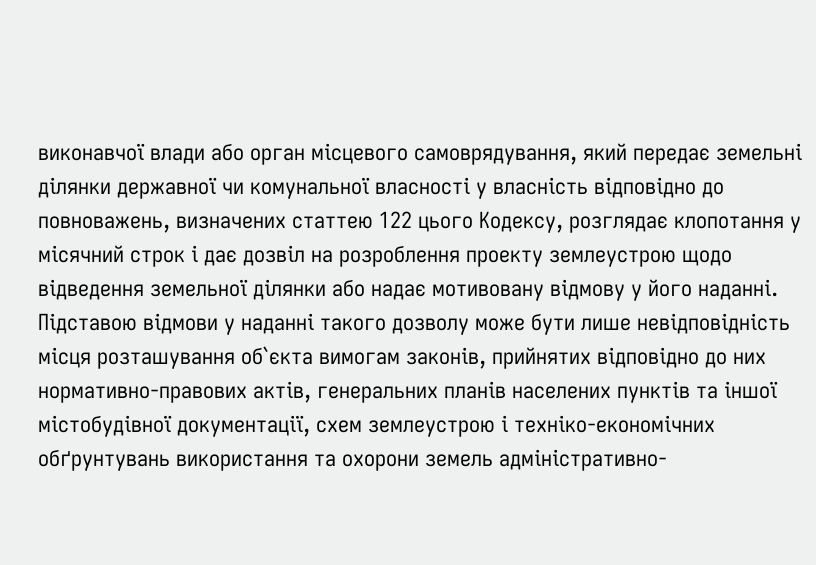виконавчої влади або орган місцевого самоврядування, який передає земельні ділянки державної чи комунальної власності у власність відповідно до повноважень, визначених статтею 122 цього Кодексу, розглядає клопотання у місячний строк і дає дозвіл на розроблення проекту землеустрою щодо відведення земельної ділянки або надає мотивовану відмову у його наданні. Підставою відмови у наданні такого дозволу може бути лише невідповідність місця розташування об`єкта вимогам законів, прийнятих відповідно до них нормативно-правових актів, генеральних планів населених пунктів та іншої містобудівної документації, схем землеустрою і техніко-економічних обґрунтувань використання та охорони земель адміністративно-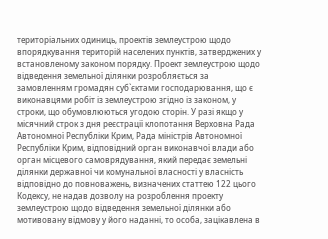територіальних одиниць, проектів землеустрою щодо впорядкування територій населених пунктів, затверджених у встановленому законом порядку. Проект землеустрою щодо відведення земельної ділянки розробляється за замовленням громадян суб`єктами господарювання, що є виконавцями робіт із землеустрою згідно із законом, у строки, що обумовлюються угодою сторін. У разі якщо у місячний строк з дня реєстрації клопотання Верховна Рада Автономної Республіки Крим, Рада міністрів Автономної Республіки Крим, відповідний орган виконавчої влади або орган місцевого самоврядування, який передає земельні ділянки державної чи комунальної власності у власність відповідно до повноважень, визначених статтею 122 цього Кодексу, не надав дозволу на розроблення проекту землеустрою щодо відведення земельної ділянки або мотивовану відмову у його наданні, то особа, зацікавлена в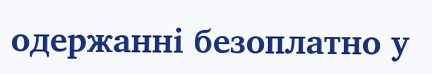одержанні безоплатно у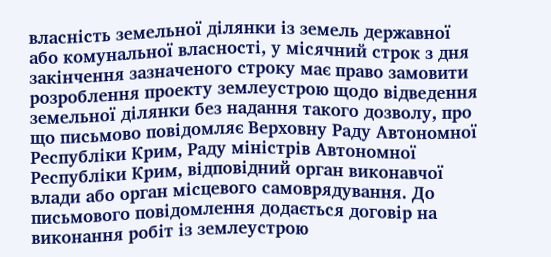власність земельної ділянки із земель державної або комунальної власності, у місячний строк з дня закінчення зазначеного строку має право замовити розроблення проекту землеустрою щодо відведення земельної ділянки без надання такого дозволу, про що письмово повідомляє Верховну Раду Автономної Республіки Крим, Раду міністрів Автономної Республіки Крим, відповідний орган виконавчої влади або орган місцевого самоврядування. До письмового повідомлення додається договір на виконання робіт із землеустрою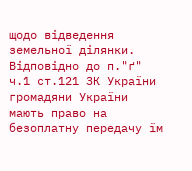щодо відведення земельної ділянки. Відповідно до п."ґ" ч.1 ст.121 ЗК України громадяни України мають право на безоплатну передачу їм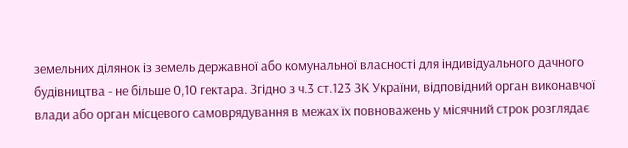земельних ділянок із земель державної або комунальної власності для індивідуального дачного будівництва - не більше 0,10 гектара. Згідно з ч.3 ст.123 ЗК України, відповідний орган виконавчої влади або орган місцевого самоврядування в межах їх повноважень у місячний строк розглядає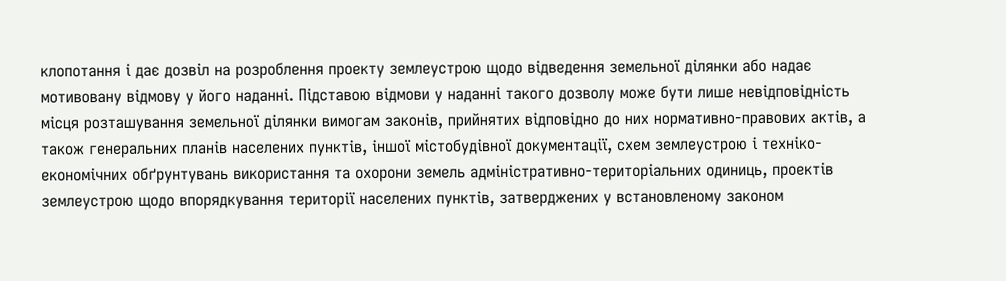клопотання і дає дозвіл на розроблення проекту землеустрою щодо відведення земельної ділянки або надає мотивовану відмову у його наданні. Підставою відмови у наданні такого дозволу може бути лише невідповідність місця розташування земельної ділянки вимогам законів, прийнятих відповідно до них нормативно-правових актів, а також генеральних планів населених пунктів, іншої містобудівної документації, схем землеустрою і техніко-економічних обґрунтувань використання та охорони земель адміністративно-територіальних одиниць, проектів землеустрою щодо впорядкування території населених пунктів, затверджених у встановленому законом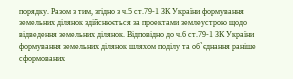порядку. Разом з тим, згідно з ч.5 ст.79-1 ЗК України формування земельних ділянок здійснюється за проектами землеустрою щодо відведення земельних ділянок. Відповідно до ч.6 ст.79-1 ЗК України формування земельних ділянок шляхом поділу та об`єднання раніше сформованих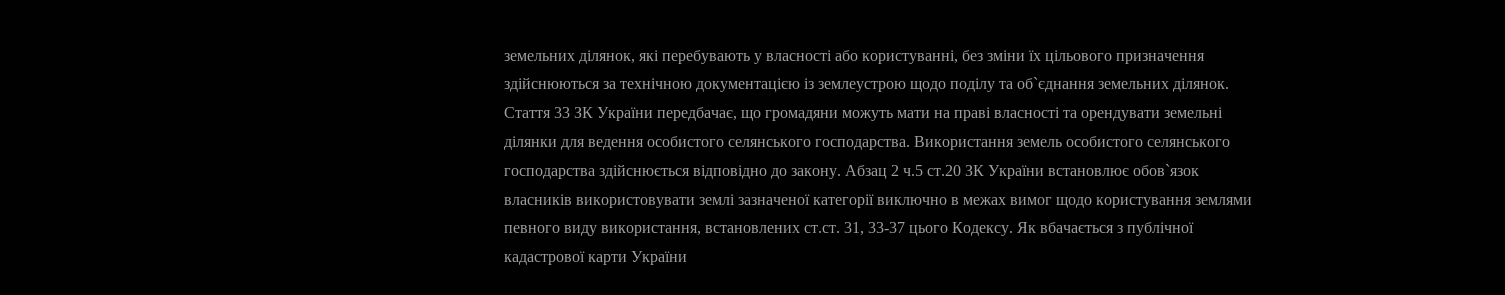земельних ділянок, які перебувають у власності або користуванні, без зміни їх цільового призначення здійснюються за технічною документацією із землеустрою щодо поділу та об`єднання земельних ділянок. Стаття 33 ЗК України передбачає, що громадяни можуть мати на праві власності та орендувати земельні ділянки для ведення особистого селянського господарства. Використання земель особистого селянського господарства здійснюється відповідно до закону. Абзац 2 ч.5 ст.20 ЗК України встановлює обов`язок власників використовувати землі зазначеної категорії виключно в межах вимог щодо користування землями певного виду використання, встановлених ст.ст. 31, 33-37 цього Кодексу. Як вбачається з публічної кадастрової карти України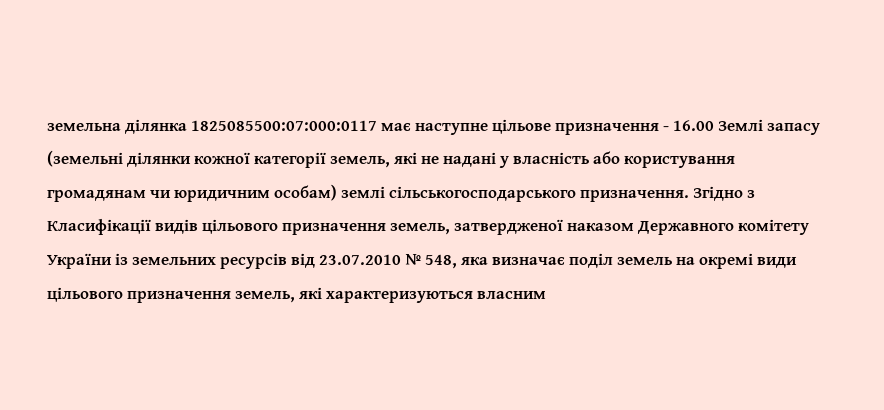земельна ділянка 1825085500:07:000:0117 має наступне цільове призначення - 16.00 Землі запасу (земельні ділянки кожної категорії земель, які не надані у власність або користування громадянам чи юридичним особам) землі сільськогосподарського призначення. Згідно з Класифікації видів цільового призначення земель, затвердженої наказом Державного комітету України із земельних ресурсів від 23.07.2010 № 548, яка визначає поділ земель на окремі види цільового призначення земель, які характеризуються власним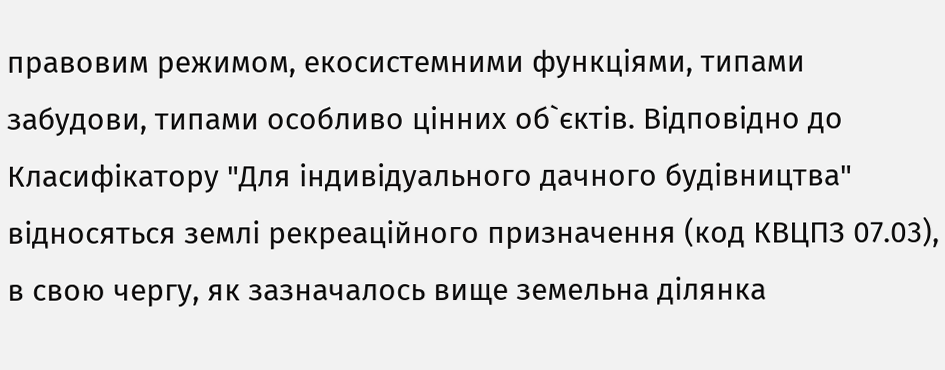правовим режимом, екосистемними функціями, типами забудови, типами особливо цінних об`єктів. Відповідно до Класифікатору "Для індивідуального дачного будівництва" відносяться землі рекреаційного призначення (код КВЦПЗ 07.03), в свою чергу, як зазначалось вище земельна ділянка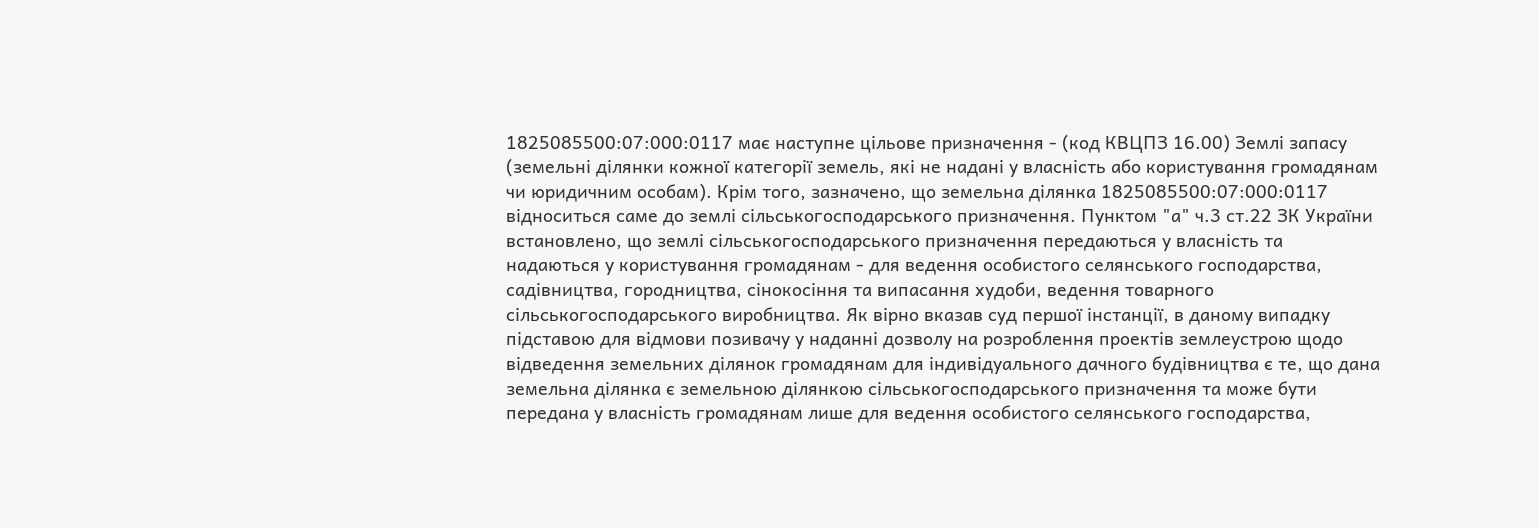1825085500:07:000:0117 має наступне цільове призначення - (код КВЦПЗ 16.00) Землі запасу (земельні ділянки кожної категорії земель, які не надані у власність або користування громадянам чи юридичним особам). Крім того, зазначено, що земельна ділянка 1825085500:07:000:0117 відноситься саме до землі сільськогосподарського призначення. Пунктом "а" ч.3 ст.22 ЗК України встановлено, що землі сільськогосподарського призначення передаються у власність та надаються у користування громадянам - для ведення особистого селянського господарства, садівництва, городництва, сінокосіння та випасання худоби, ведення товарного сільськогосподарського виробництва. Як вірно вказав суд першої інстанції, в даному випадку підставою для відмови позивачу у наданні дозволу на розроблення проектів землеустрою щодо відведення земельних ділянок громадянам для індивідуального дачного будівництва є те, що дана земельна ділянка є земельною ділянкою сільськогосподарського призначення та може бути передана у власність громадянам лише для ведення особистого селянського господарства,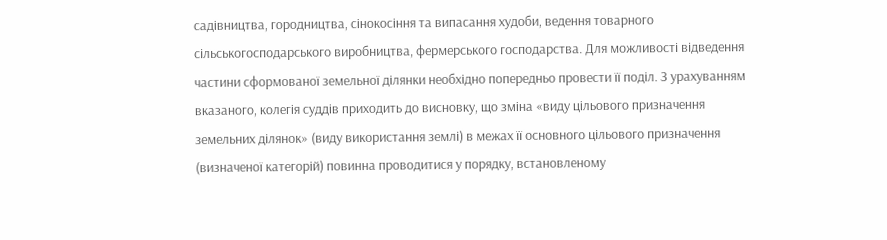садівництва, городництва, сінокосіння та випасання худоби, ведення товарного сільськогосподарського виробництва, фермерського господарства. Для можливості відведення частини сформованої земельної ділянки необхідно попередньо провести її поділ. З урахуванням вказаного, колегія суддів приходить до висновку, що зміна «виду цільового призначення земельних ділянок» (виду використання землі) в межах її основного цільового призначення (визначеної категорій) повинна проводитися у порядку, встановленому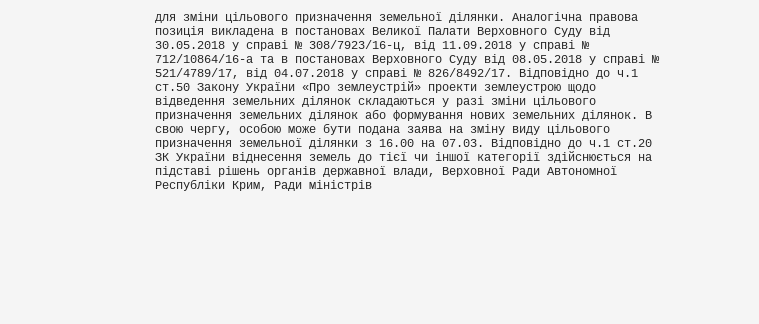для зміни цільового призначення земельної ділянки. Аналогічна правова позиція викладена в постановах Великої Палати Верховного Суду від 30.05.2018 у справі № 308/7923/16-ц, від 11.09.2018 у справі № 712/10864/16-а та в постановах Верховного Суду від 08.05.2018 у справі № 521/4789/17, від 04.07.2018 у справі № 826/8492/17. Відповідно до ч.1 ст.50 Закону України «Про землеустрій» проекти землеустрою щодо відведення земельних ділянок складаються у разі зміни цільового призначення земельних ділянок або формування нових земельних ділянок. В свою чергу, особою може бути подана заява на зміну виду цільового призначення земельної ділянки з 16.00 на 07.03. Відповідно до ч.1 ст.20 ЗК України віднесення земель до тієї чи іншої категорії здійснюється на підставі рішень органів державної влади, Верховної Ради Автономної Республіки Крим, Ради міністрів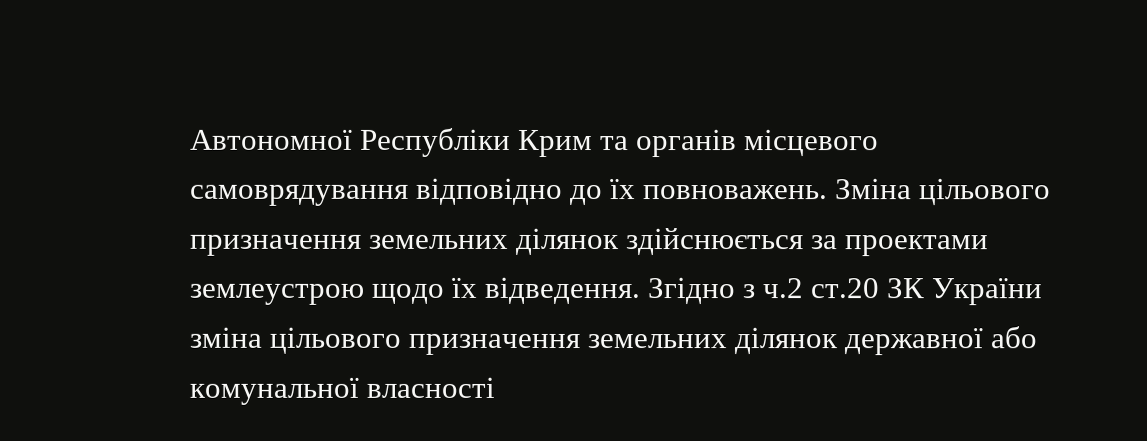Автономної Республіки Крим та органів місцевого самоврядування відповідно до їх повноважень. Зміна цільового призначення земельних ділянок здійснюється за проектами землеустрою щодо їх відведення. Згідно з ч.2 ст.20 ЗК України зміна цільового призначення земельних ділянок державної або комунальної власності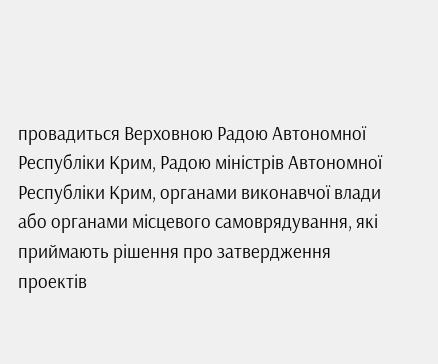провадиться Верховною Радою Автономної Республіки Крим, Радою міністрів Автономної Республіки Крим, органами виконавчої влади або органами місцевого самоврядування, які приймають рішення про затвердження проектів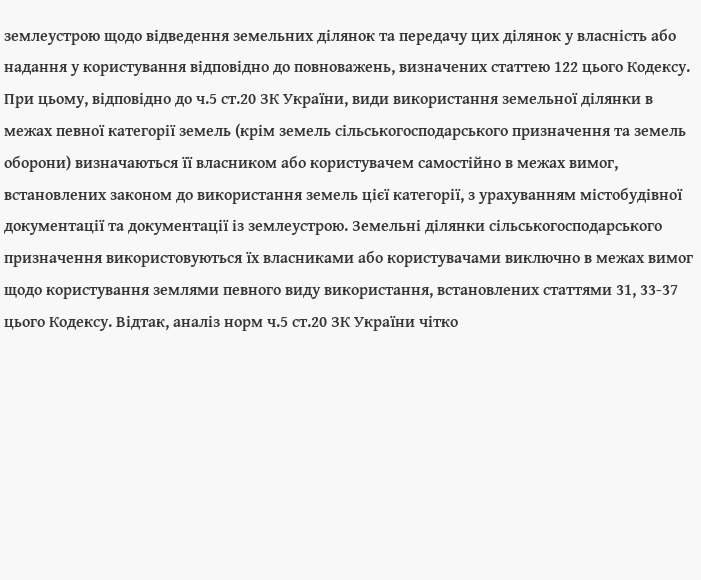землеустрою щодо відведення земельних ділянок та передачу цих ділянок у власність або надання у користування відповідно до повноважень, визначених статтею 122 цього Кодексу. При цьому, відповідно до ч.5 ст.20 ЗК України, види використання земельної ділянки в межах певної категорії земель (крім земель сільськогосподарського призначення та земель оборони) визначаються її власником або користувачем самостійно в межах вимог, встановлених законом до використання земель цієї категорії, з урахуванням містобудівної документації та документації із землеустрою. Земельні ділянки сільськогосподарського призначення використовуються їх власниками або користувачами виключно в межах вимог щодо користування землями певного виду використання, встановлених статтями 31, 33-37 цього Кодексу. Відтак, аналіз норм ч.5 ст.20 ЗК України чітко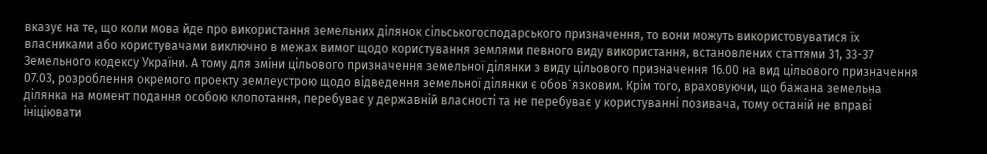вказує на те, що коли мова йде про використання земельних ділянок сільськогосподарського призначення, то вони можуть використовуватися їх власниками або користувачами виключно в межах вимог щодо користування землями певного виду використання, встановлених статтями 31, 33-37 Земельного кодексу України. А тому для зміни цільового призначення земельної ділянки з виду цільового призначення 16.00 на вид цільового призначення 07.03, розроблення окремого проекту землеустрою щодо відведення земельної ділянки є обов`язковим. Крім того, враховуючи, що бажана земельна ділянка на момент подання особою клопотання, перебуває у державній власності та не перебуває у користуванні позивача, тому останій не вправі ініціювати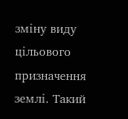зміну виду цільового призначення землі. Такий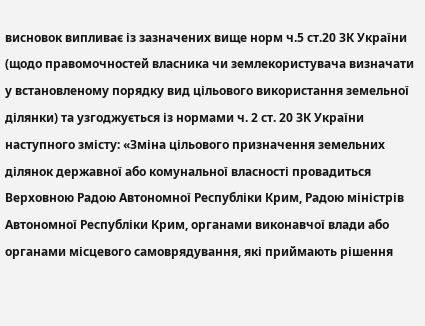висновок випливає із зазначених вище норм ч.5 ст.20 ЗК України (щодо правомочностей власника чи землекористувача визначати у встановленому порядку вид цільового використання земельної ділянки) та узгоджується із нормами ч. 2 ст. 20 ЗК України наступного змісту: «Зміна цільового призначення земельних ділянок державної або комунальної власності провадиться Верховною Радою Автономної Республіки Крим, Радою міністрів Автономної Республіки Крим, органами виконавчої влади або органами місцевого самоврядування, які приймають рішення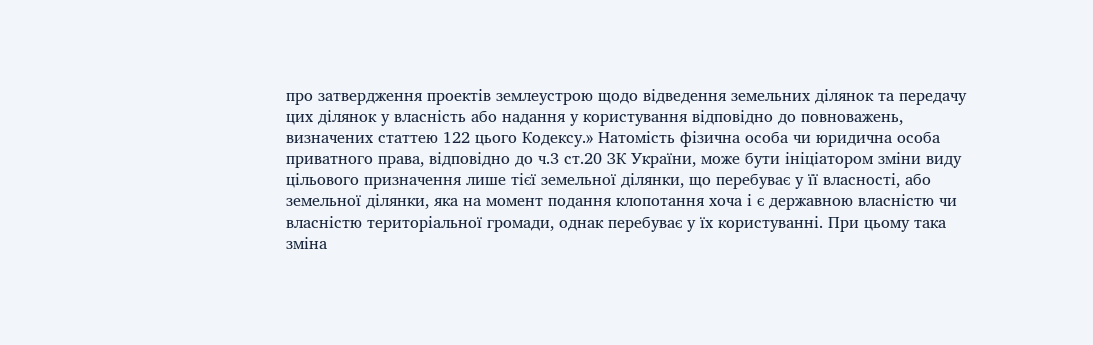про затвердження проектів землеустрою щодо відведення земельних ділянок та передачу цих ділянок у власність або надання у користування відповідно до повноважень, визначених статтею 122 цього Кодексу.» Натомість фізична особа чи юридична особа приватного права, відповідно до ч.3 ст.20 ЗК України, може бути ініціатором зміни виду цільового призначення лише тієї земельної ділянки, що перебуває у її власності, або земельної ділянки, яка на момент подання клопотання хоча і є державною власністю чи власністю територіальної громади, однак перебуває у їх користуванні. При цьому така зміна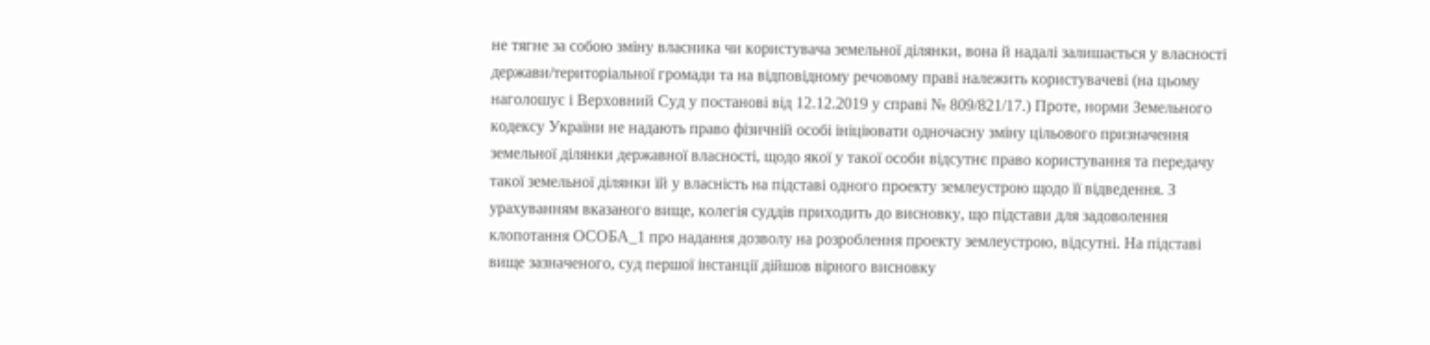не тягне за собою зміну власника чи користувача земельної ділянки, вона й надалі залишається у власності держави/територіальної громади та на відповідному речовому праві належить користувачеві (на цьому наголошує і Верховний Суд у постанові від 12.12.2019 у справі № 809/821/17.) Проте, норми Земельного кодексу України не надають право фізичній особі ініціювати одночасну зміну цільового призначення земельної ділянки державної власності, щодо якої у такої особи відсутнє право користування та передачу такої земельної ділянки їй у власність на підставі одного проекту землеустрою щодо її відведення. З урахуванням вказаного вище, колегія суддів приходить до висновку, що підстави для задоволення клопотання ОСОБА_1 про надання дозволу на розроблення проекту землеустрою, відсутні. На підставі вище зазначеного, суд першої інстанції дійшов вірного висновку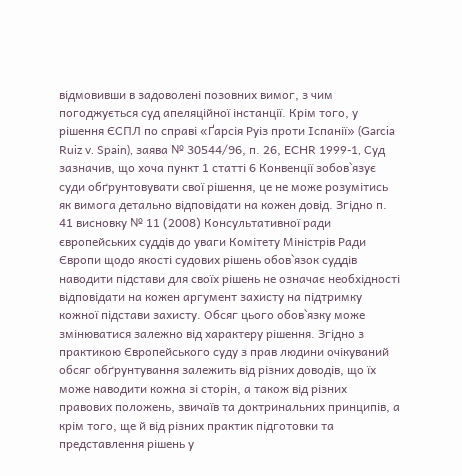відмовивши в задоволені позовних вимог, з чим погоджується суд апеляційної інстанції. Крім того, у рішення ЄСПЛ по справі «Ґарсія Руіз проти Іспанії» (Garcia Ruiz v. Spain), заява № 30544/96, п. 26, ECHR 1999-1, Суд зазначив, що хоча пункт 1 статті 6 Конвенції зобов`язує суди обґрунтовувати свої рішення, це не може розумітись як вимога детально відповідати на кожен довід. Згідно п. 41 висновку № 11 (2008) Консультативної ради європейських суддів до уваги Комітету Міністрів Ради Європи щодо якості судових рішень обов`язок суддів наводити підстави для своїх рішень не означає необхідності відповідати на кожен аргумент захисту на підтримку кожної підстави захисту. Обсяг цього обов`язку може змінюватися залежно від характеру рішення. Згідно з практикою Європейського суду з прав людини очікуваний обсяг обґрунтування залежить від різних доводів, що їх може наводити кожна зі сторін, а також від різних правових положень, звичаїв та доктринальних принципів, а крім того, ще й від різних практик підготовки та представлення рішень у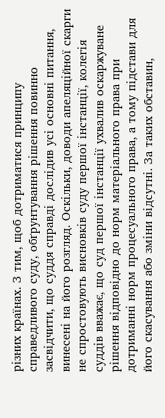різних країнах. З тим, щоб дотриматися принципу справедливого суду, обґрунтування рішення повинно засвідчити, що суддя справді дослідив усі основні питання, винесені на його розгляд. Оскільки, доводи апеляційної скарги не спростовують висновків суду першої інстанції, колегія суддів вважає, що суд першої інстанції ухвалив оскаржуване рішення відповідно до норм матеріального права при дотриманні норм процесуального права, а тому підстави для його скасування або зміни відсутні. За таких обставин,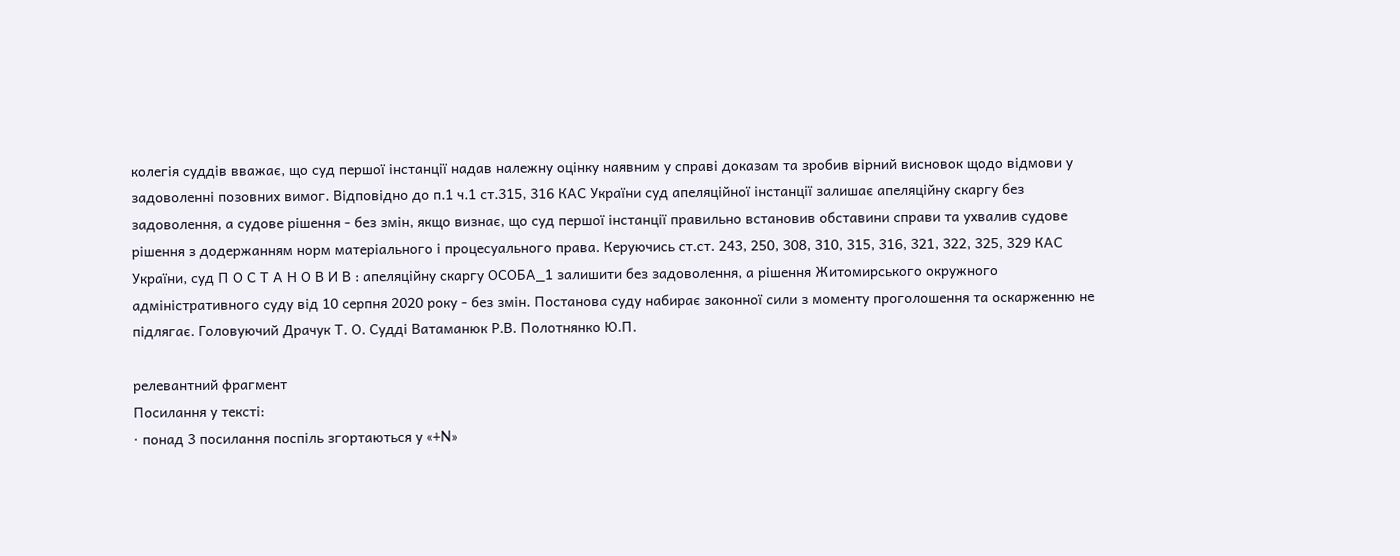колегія суддів вважає, що суд першої інстанції надав належну оцінку наявним у справі доказам та зробив вірний висновок щодо відмови у задоволенні позовних вимог. Відповідно до п.1 ч.1 ст.315, 316 КАС України суд апеляційної інстанції залишає апеляційну скаргу без задоволення, а судове рішення - без змін, якщо визнає, що суд першої інстанції правильно встановив обставини справи та ухвалив судове рішення з додержанням норм матеріального і процесуального права. Керуючись ст.ст. 243, 250, 308, 310, 315, 316, 321, 322, 325, 329 КАС України, суд П О С Т А Н О В И В : апеляційну скаргу ОСОБА_1 залишити без задоволення, а рішення Житомирського окружного адміністративного суду від 10 серпня 2020 року - без змін. Постанова суду набирає законної сили з моменту проголошення та оскарженню не підлягає. Головуючий Драчук Т. О. Судді Ватаманюк Р.В. Полотнянко Ю.П.

релевантний фрагмент
Посилання у тексті:
· понад 3 посилання поспіль згортаються у «+N»